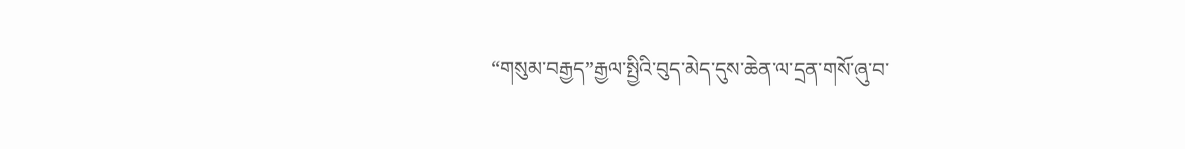“གསུམ་བརྒྱད”རྒྱལ་སྤྱིའི་བུད་མེད་དུས་ཆེན་ལ་དྲན་གསོ་ཞུ་བ་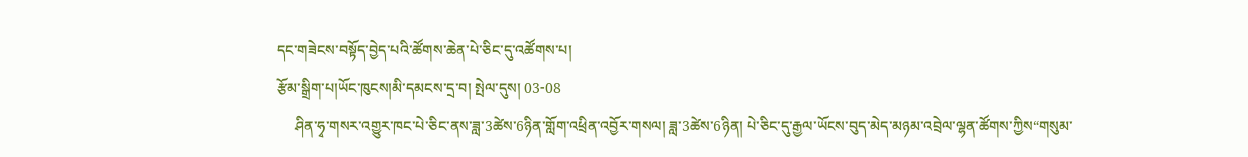དང་གཟེངས་བསྟོད་བྱེད་པའི་ཚོགས་ཆེན་པེ་ཅིང་དུ་འཚོགས་པ།
རྩོམ་སྒྲིག་པ།ཡོང་ཁུངས།མི་དམངས་དྲ་བ། སྤེལ་དུས། 03-08
     ཤིན་ཧྭ་གསར་འགྱུར་ཁང་པེ་ཅིང་ནས་ཟླ་3ཚེས་6ཉིན་གློག་འཕྲིན་འབྱོར་གསལ། ཟླ་3ཚེས་6ཉིན། པེ་ཅིང་དུ་རྒྱལ་ཡོངས་བུད་མེད་མཉམ་འབྲེལ་ལྷན་ཚོགས་ཀྱིས“གསུམ་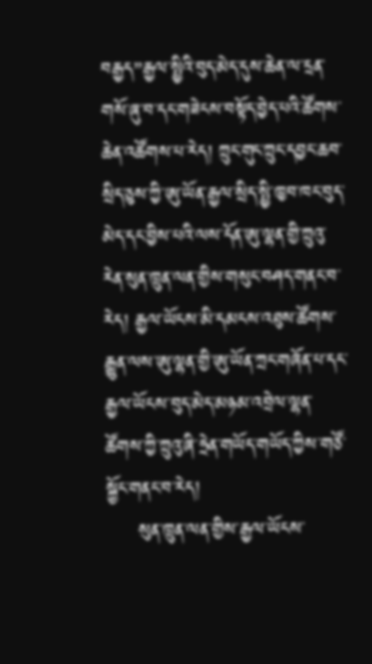བརྒྱད”རྒྱལ་སྤྱིའི་བུད་མེད་དུས་ཆེན་ལ་དྲན་གསོ་ཞུ་བ་དང་གཟེངས་བསྟོད་བྱེད་པའི་ཚོགས་ཆེན་འཚོགས་པ་རེད། ཀྲུང་གུང་ཀྲུང་དབྱང་ཆབ་སྲིད་ཅུས་ཀྱི་ཨུ་ཡོན་རྒྱལ་སྲིད་སྤྱི་ཁྱབ་ཁང་བུད་མེད་དང་བྱིས་པའི་ལས་དོན་ཨུ་ལྷན་གྱི་ཀྲུའུ་རེན་སུན་ཁྲུན་ལན་གྱིས་གསུང་བཤད་གནང་བ་རེད། རྒྱལ་ཡོངས་མི་དམངས་འཐུས་ཚོགས་རྒྱུན་ལས་ཨུ་ལྷན་གྱི་ཨུ་ཡོན་ཀྲང་གཞོན་པ་དང་རྒྱལ་ཡོངས་བུད་མེད་མཉམ་འབྲེལ་ལྷན་ཚོགས་ཀྱི་ཀྲུའུ་ཞི་ཧྲེན་གཡོད་གཡོད་ཀྱིས་གཙོ་སྐྱོང་གནང་བ་རེད།
     སུན་ཁྲུན་ལན་གྱིས་རྒྱལ་ཡོངས་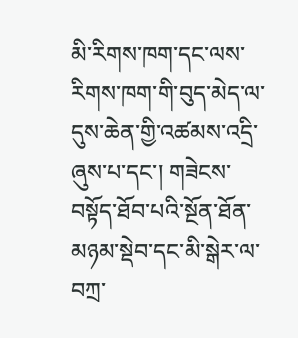མི་རིགས་ཁག་དང་ལས་རིགས་ཁག་གི་བུད་མེད་ལ་དུས་ཆེན་གྱི་འཚམས་འདྲི་ཞུས་པ་དང་། གཟེངས་བསྟོད་ཐོབ་པའི་སྔོན་ཐོན་མཉམ་སྡེབ་དང་མི་སྒེར་ལ་བཀྲ་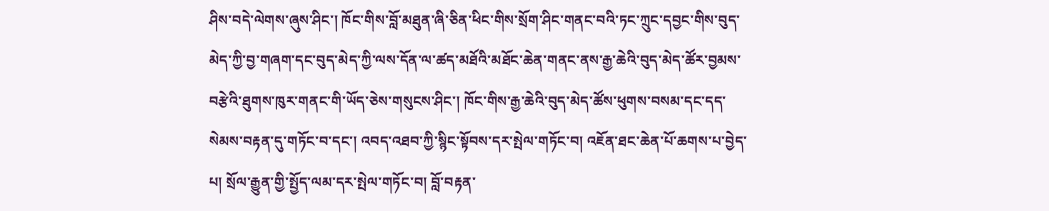ཤིས་བདེ་ལེགས་ཞུས་ཤིང་། ཁོང་གིས་བློ་མཐུན་ཞི་ཅིན་ཕིང་གིས་སྲོག་ཤིང་གནང་བའི་ཏང་ཀྲུང་དབྱང་གིས་བུད་མེད་ཀྱི་བྱ་གཞག་དང་བུད་མེད་ཀྱི་ལས་དོན་ལ་ཚད་མཐོའི་མཐོང་ཆེན་གནང་ནས་རྒྱ་ཆེའི་བུད་མེད་ཚོར་བྱམས་བརྩེའི་ཐུགས་ཁུར་གནང་གི་ཡོད་ཅེས་གསུངས་ཤིང་། ཁོང་གིས་རྒྱ་ཆེའི་བུད་མེད་ཚོས་ཕུགས་བསམ་དང་དད་སེམས་བརྟན་དུ་གཏོང་བ་དང་། འབད་འཐབ་ཀྱི་སྙིང་སྟོབས་དར་སྤེལ་གཏོང་བ། འཇོན་ཐང་ཆེན་པོ་ཆགས་པ་བྱེད་པ། སྲོལ་རྒྱུན་གྱི་སྤྱོད་ལམ་དར་སྤེལ་གཏོང་བ། བློ་བརྟན་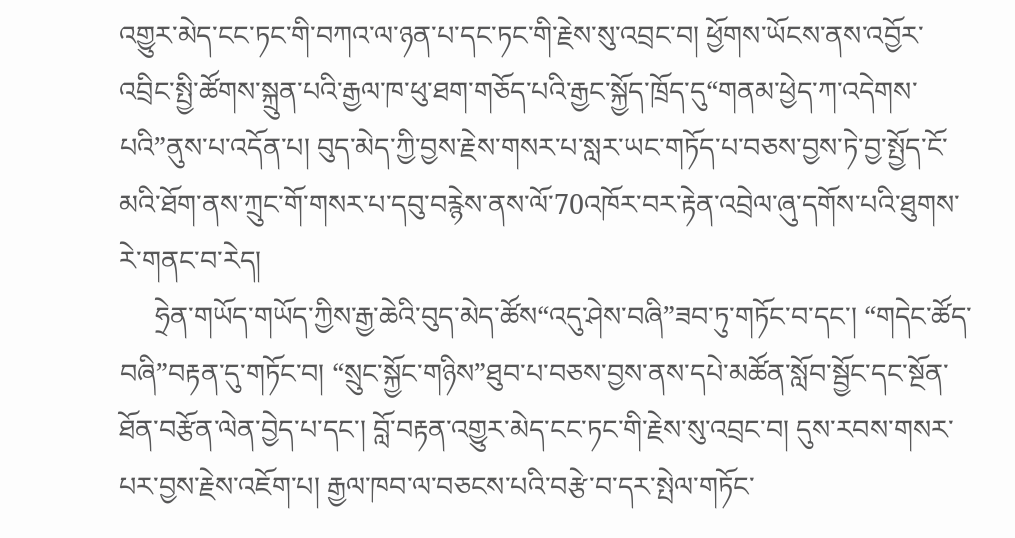འགྱུར་མེད་ངང་ཏང་གི་བཀའ་ལ་ཉན་པ་དང་ཏང་གི་རྗེས་སུ་འབྲང་བ། ཕྱོགས་ཡོངས་ནས་འབྱོར་འབྲིང་སྤྱི་ཚོགས་སྐྲུན་པའི་རྒྱལ་ཁ་ཕུ་ཐག་གཅོད་པའི་རྒྱང་སྐྱོད་ཁྲོད་དུ“གནམ་ཕྱེད་ཀ་འདེགས་པའི”ནུས་པ་འདོན་པ། བུད་མེད་ཀྱི་བྱས་རྗེས་གསར་པ་སླར་ཡང་གཏོད་པ་བཅས་བྱས་ཏེ་བྱ་སྤྱོད་ངོ་མའི་ཐོག་ནས་ཀྲུང་གོ་གསར་པ་དབུ་བརྙེས་ནས་ལོ་70འཁོར་བར་རྟེན་འབྲེལ་ཞུ་དགོས་པའི་ཐུགས་རེ་གནང་བ་རེད།
     ཧྲེན་གཡོད་གཡོད་ཀྱིས་རྒྱ་ཆེའི་བུད་མེད་ཚོས“འདུ་ཤེས་བཞི”ཟབ་ཏུ་གཏོང་བ་དང་། “གདེང་ཚོད་བཞི”བརྟན་དུ་གཏོང་བ། “སྲུང་སྐྱོང་གཉིས”ཐུབ་པ་བཅས་བྱས་ནས་དཔེ་མཚོན་སློབ་སྦྱོང་དང་སྔོན་ཐོན་བརྩོན་ལེན་བྱེད་པ་དང་། བློ་བརྟན་འགྱུར་མེད་ངང་ཏང་གི་རྗེས་སུ་འབྲང་བ། དུས་རབས་གསར་པར་བྱས་རྗེས་འཇོག་པ། རྒྱལ་ཁབ་ལ་བཅངས་པའི་བརྩེ་བ་དར་སྤེལ་གཏོང་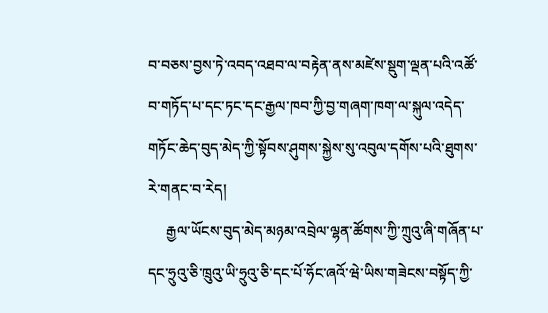བ་བཅས་བྱས་ཏེ་འབད་འཐབ་ལ་བརྟེན་ནས་མཛེས་སྡུག་ལྡན་པའི་འཚོ་བ་གཏོད་པ་དང་ཏང་དང་རྒྱལ་ཁབ་ཀྱི་བྱ་གཞག་ཁག་ལ་སྐུལ་འདེད་གཏོང་ཆེད་བུད་མེད་ཀྱི་སྟོབས་ཤུགས་སྐྱེས་སུ་འབུལ་དགོས་པའི་ཐུགས་རེ་གནང་བ་རེད།
     རྒྱལ་ཡོངས་བུད་མེད་མཉམ་འབྲེལ་ལྷན་ཚོགས་ཀྱི་ཀྲུའུ་ཞི་གཞོན་པ་དང་ཧྲུའུ་ཅི་ཁྲུའུ་ཡི་ཧྲུའུ་ཅི་དང་པོ་ཧོང་ཞའོ་ཝེ་ཡིས་གཟེངས་བསྟོད་ཀྱི་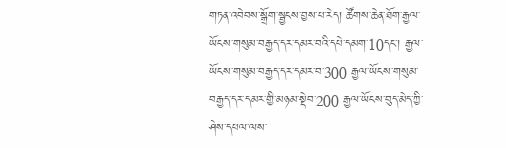གཏན་འབེབས་སྒྲོག་སྦྱངས་བྱས་པ་རེད། ཚོགས་ཆེན་ཐོག་རྒྱལ་ཡོངས་གསུམ་བརྒྱད་དར་དམར་བའི་དཔེ་དམག་10དང་། རྒྱལ་ཡོངས་གསུམ་བརྒྱད་དར་དམར་བ་300 རྒྱལ་ཡོངས་གསུམ་བརྒྱད་དར་དམར་གྱི་མཉམ་སྡེབ་200 རྒྱལ་ཡོངས་བུད་མེད་ཀྱི་ཤེས་དཔལ་ལས་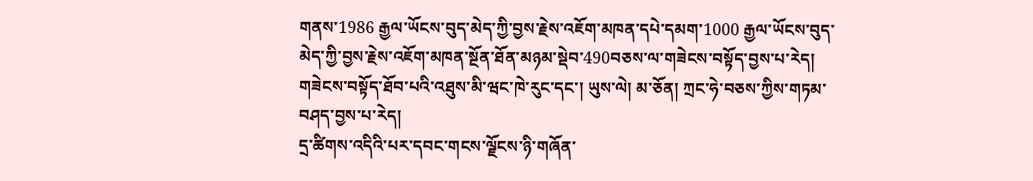གནས་1986 རྒྱལ་ཡོངས་བུད་མེད་ཀྱི་བྱས་རྗེས་འཇོག་མཁན་དཔེ་དམག་1000 རྒྱལ་ཡོངས་བུད་མེད་ཀྱི་བྱས་རྗེས་འཇོག་མཁན་སྔོན་ཐོན་མཉམ་སྡེབ་490བཅས་ལ་གཟེངས་བསྟོད་བྱས་པ་རེད། གཟེངས་བསྟོད་ཐོབ་པའི་འཐུས་མི་ཝང་ཁེ་རུང་དང་། ཡུས་ལེ། མ་ཅོན། ཀྲང་ཧེ་བཅས་ཀྱིས་གཏམ་བཤད་བྱས་པ་རེད།
དྲ་ཚིགས་འདིའི་པར་དབང་གངས་ལྗོངས་ཉི་གཞོན་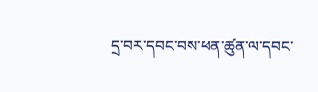དྲ་བར་དབང་བས་ཕན་ཚུན་ལ་དབང་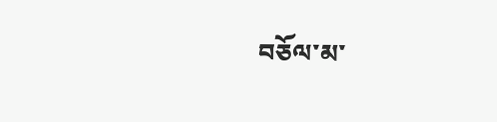བཅོལ་མ་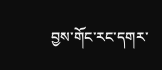བྱས་གོང་རང་དགར་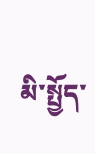མི་སྤྱོད་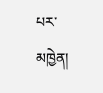པར་མཁྱེན།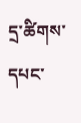དྲ་ཚིགས་དཔང་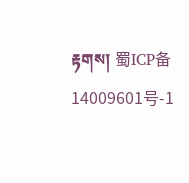རྟགས། 蜀ICP备14009601号-1